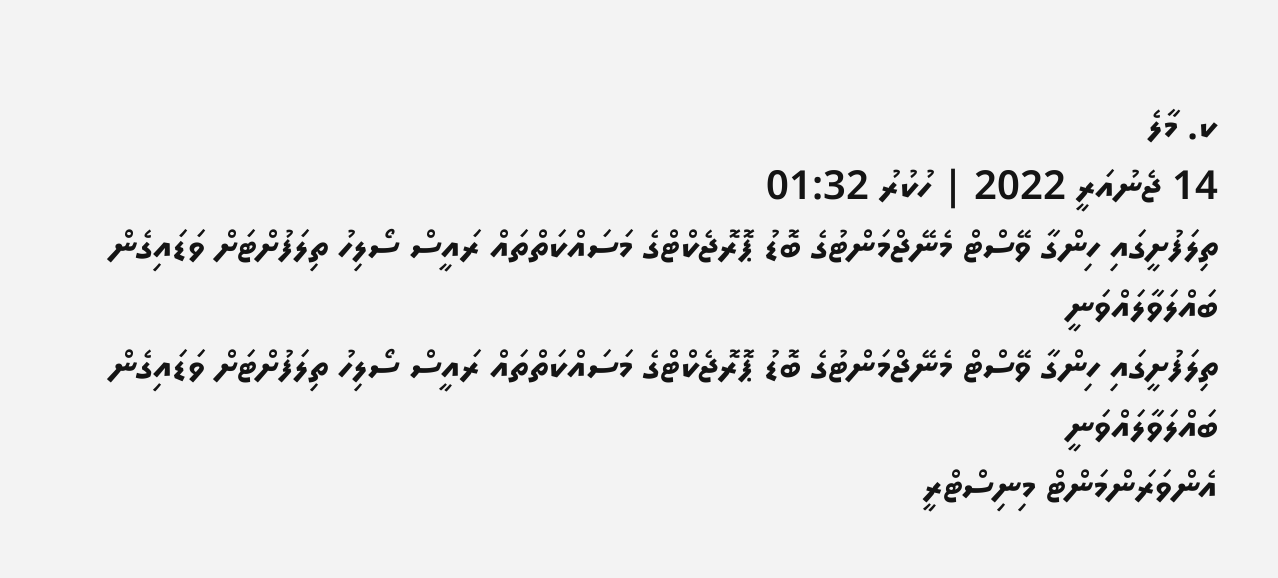ކ. މާލެ
14 ޖެނުއަރީ 2022 | ހުކުރު 01:32
ތިލަފުށީގައި ހިންގާ ވޭސްޓް މެނޭޖްމަންޓުގެ ބޮޑު ޕޮރޮޖެކްޓްގެ މަސައްކަތްތައް ރައީސް ސޯލިހު ތިލަފުށްޓަށް ވަޑައިގެން ބައްލަވާލައްވަނީ
ތިލަފުށީގައި ހިންގާ ވޭސްޓް މެނޭޖްމަންޓުގެ ބޮޑު ޕޮރޮޖެކްޓްގެ މަސައްކަތްތައް ރައީސް ސޯލިހު ތިލަފުށްޓަށް ވަޑައިގެން ބައްލަވާލައްވަނީ
އެންވަރަންމަންޓް މިނިސްޓްރީ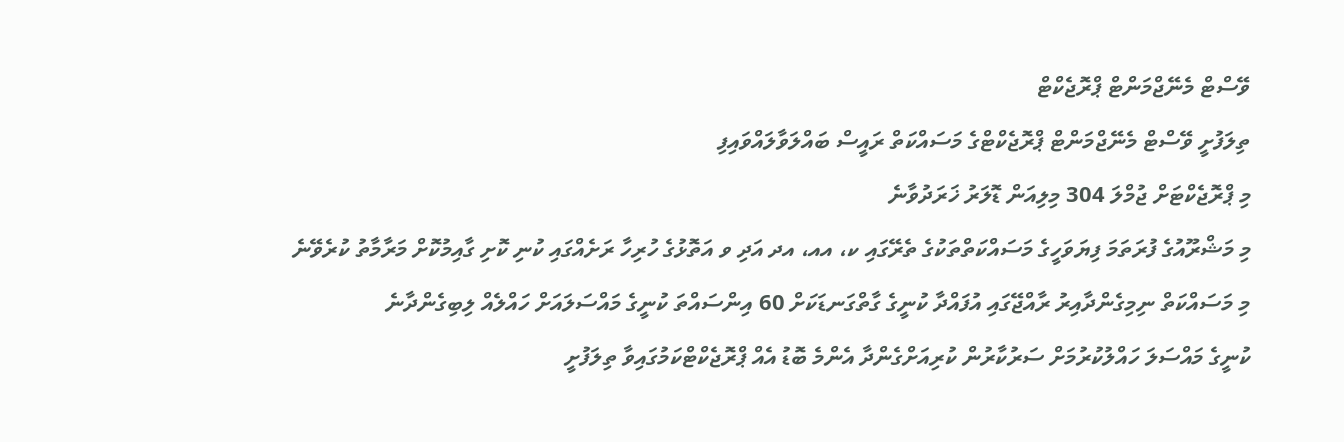ވޭސްޓް މެނޭޖްމަންޓް ޕްރޮޖެކްޓް
ތިލަފުށީ ވޭސްޓް މެނޭޖްމަންޓް ޕްރޮޖެކްޓްގެ މަސައްކަތް ރައީސް ބައްލަވާލައްވައިފި
މި ޕްރޮޖެކްޓަށް ޖުމްލަ 304 މިލިއަން ޑޮލަރު ޚަރަދުވާނެ
މި މަޝްރޫއުގެ ފުރަތަމަ ފިޔަވަހީގެ މަސައްކަތްތަކުގެ ތެރޭގައި ކ، އއ، އދ އަދި ވ އަތޮޅުގެ ހުރިހާ ރަށެއްގައި ކުނި ކޮށި ގާއިމުކޮށް މަރާމާތު ކުރެވޭނެ
މި މަސައްކަތް ނިމިގެންދާއިރު ރާއްޖޭގައި އުފައްދާ ކުނީގެ ގާތްގަނޑަކަށް 60 އިންސައްތަ ކުނީގެ މައްސަލައަށް ހައްލެއް ލިބިގެންދާނެ
ކުނީގެ މައްސަލަ ހައްލުކުރުމަށް ސަރުކާރުން ކުރިއަށްގެންދާ އެންމެ ބޮޑު އެއް ޕްރޮޖެކްޓްކަމުގައިވާ ތިލަފުށީ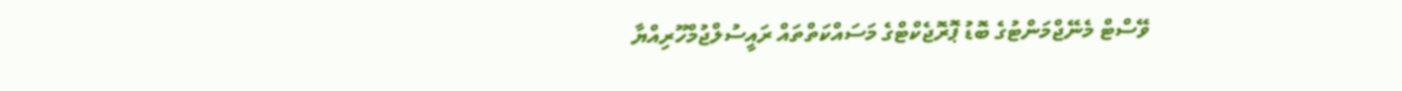ވޭސްޓް މެނޭޖްމަންޓުގެ ބޮޑު ޕޮރޮޖެކްޓްގެ މަސައްކަތްތައް ރައީސުލްޖުމްހޫރިއްޔާ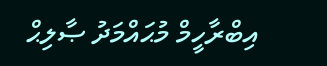އިބްރާހީމް މުޙައްމަދު ޞާލިޙް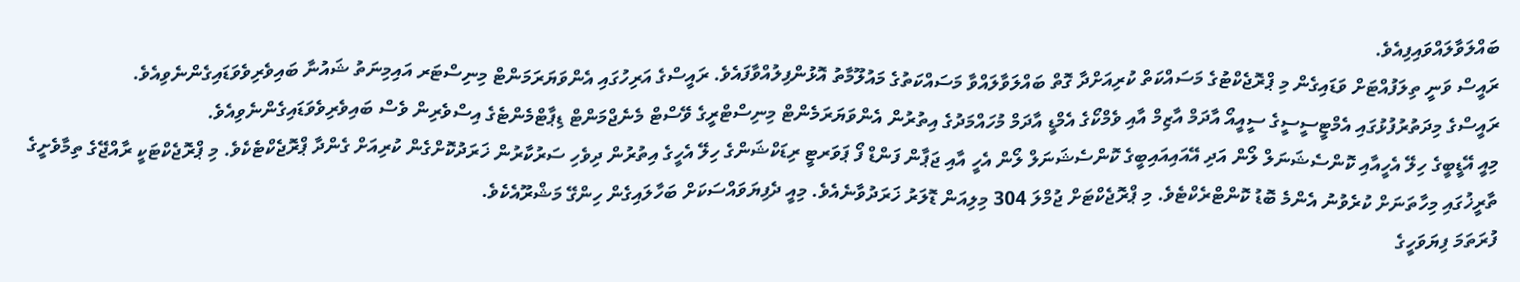ބައްލަވާލައްވައިފިއެވެ.
ރައީސް ވަނީ ތިލަފުއްޓަށް ވަޑައިގެން މި ޕްރޮޖެކްޓުގެ މަސައްކަތް ކުރިއަށްދާ ގޮތް ބައްލަވާލައްވާ މަސައްކަތުގެ މައުލޫމާތު އޮޅުންފިލުއްވާފައެވެ. ރައީސްގެ އަރިހުގައި އެންވަޔަރަމަންޓް މިނިސްޓަރ އައިމިނަތު ޝައުނާ ބައިވެރިވެވަޑައިގެންނެވިއެވެ.
ރައީސްގެ މިދަތުރުފުޅުގައި އެމްޓީސީސީގެ ސީއީއޯ އާދަމް އާޒިމް އާއި ވެމްކޯގެ އެމްޑީ އާދަމް މުހައްމަދުގެ އިތުރުން އެންވަޔަރަމެންޓް މިނިސްޓްރީގެ ވޭސްޓް މެނެޖްމަންޓް ޑިޕާޓްމެންޓެގެ އިސްވެރިން ވެސް ބައިވެރިވެވަޑައިގެންނެވިއެވެ.
މިއީ އޭޑީބީގެ ހިލޭ އެހީއާއި ކޮންސެޝަނަލް ލޯން އަދި އޭއައިއައިބީގެ ކޮންސެޝަނަލް ލޯން އެހީ އާއި ޖަޕާން ފަންޑް ފޯ ޕަވަރޓީ ރިޑަކްޝަންގެ ހިލޭ އެހީގެ އިތުރުން ދިވެހި ސަރުކާރުން ޚަރަދުކޮށްގެން ކުރިއަށް ގެންދާ ޕްރޮޖެކްޓެކެވެ. މި ޕްރޮޖެކްޓަކީ ރާއްޖޭގެ ތިމާވެށީގެ ތާރީޚުގައި މިހާތަނަށް ކުރެވުނު އެންމެ ބޮޑު ކޮންޓްރެކްޓެވެ. މި ޕްރޮޖެކްޓަށް ޖުމްލަ 304 މިލިއަން ޑޮލަރު ޚަރަދުވާނެއެވެ. މިއީ ދެފިޔަވައްސަކަށް ބަހާލައިގެން ހިންގޭ މަޝްރޫއެކެވެ.
ފުރަތަމަ ފިޔަވަހީގެ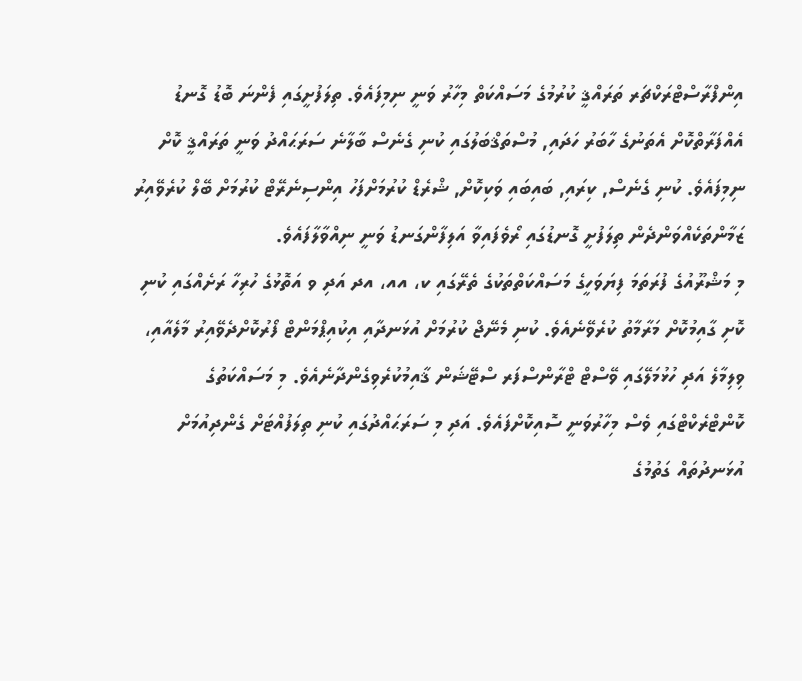އިންފްރާސްޓްރަކްޗަރ ތަރައްޤީ ކުރުމުގެ މަސައްކަތް މިހާރު ވަނީ ނިމިފައެވެ. ތިލަފުށީގައި ފެންނަ ބޮޑު ގޮނޑު އެއްފަރާތްކޮށް އެތަނުގެ ހާބަރު ހަދައި, މުސްތަޤްބަލުގައި ކުނި ގެނެސް ބާލާނެ ސަރަޙައްދު ވަނީ ތަރައްޤީ ކޮށް ނިމިފައެވެ. ކުނި ގެނެސް, ކިރައި, ބައިބައި ވަކިކޮށް, ޝްރެޑް ކުރުމަށްފަހު އިންސިނެރޭޓް ކުރުމަށް ބޭލް ކުރެވޭއިރު ޒަމާންތަކެއްވަންދެން ތިލަފުށީ ގޮނޑުގައި ރޯވެފައިވާ އަލިފާންގަނޑު ވަނީ ނިއްވާލާފައެވެ.
މި މަޝްރޫއުގެ ފުރަތަމަ ފިޔަވަހީގެ މަސައްކަތްތަކުގެ ތެރޭގައި ކ، އއ، އދ އަދި ވ އަތޮޅުގެ ހުރިހާ ރަށެއްގައި ކުނި ކޮށި ގާއިމުކޮށް މަރާމާތު ކުރެވޭނެއެވެ. ކުނި މެނޭޖް ކުރުމަށް އުޅަނދާއި އިކުއިޕްމަންޓް ފޯރުކޮށްދެވޭއިރު މާލެއާއި، ވިލިމާލެ އަދި ހުޅުމަލޭގައި ވޭސްޓް ޓްރާންސްފަރ ސްޓޭޝަން ޤާއިމުކުރެވިގެންދާނެއެވެ. މި މަސައްކަތުގެ ކޮންޓްރެކްޓްގައި ވެސް މިހާރުވަނީ ސޮއިކޮށްފައެވެ. އަދި މި ސަރަޙައްދުގައި ކުނި ތިލަފުއްޓަށް ގެންދިއުމަށް އުޅަނދުތައް ގަތުމުގެ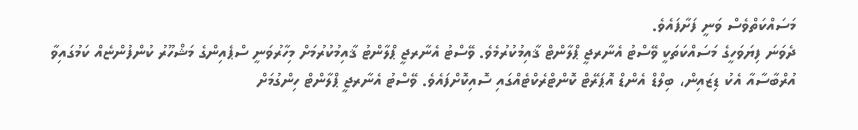މަސައްކަތްވެސް ވަނީ ފަށާފައެވެ.
ދެވަނަ ފިޔަވަހީގެ މަސައްކަތަކީ ވޭސްޓު އެނާރޖީ ޕްލާންޓް ޤާއިމުކުރުމެވެ. ވޭސްޓު އެނާރޖީ ޕްލާންޓު ޤާއިމުކުރުމަށް މިހާރުވަނީ ސްޕެއިންގެ މަޝްހޫރު ކުންފުންޏެއް ކަމުގައިވާ އުރްބާސާއާ އެކު ޑިޒައިން، ބިލްޑް އެންޑް އޮޕަރޭޓް ކޮންޓްރެކްޓެއްގައި ސޮއިކޮށްފައެވެ. ވޭސްޓު އެނާރޖީ ޕްލާންޓް ހިންގުމަށް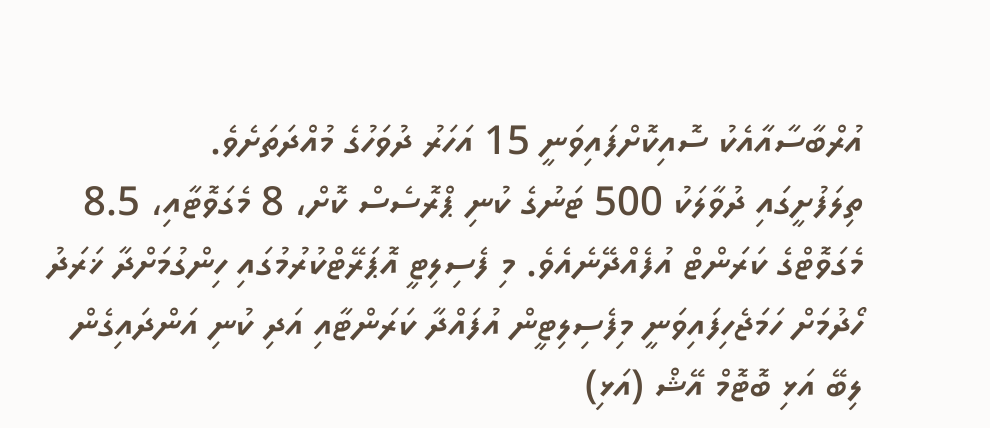އުރްބާސާއާއެކު ސޮއިކޮށްފައިވަނީ 15 އަހަރު ދުވަހުގެ މުއްދަތަށެވެ.
ތިލަފުށީގައި ދުވާލަކު 500 ޓަނުގެ ކުނި ޕްރޮސެސް ކޮށް، 8 މެގަވޮޓާއި، 8.5 މެގަވޮޓްގެ ކަރަންޓް އުފެއްދޭނެއެވެ. މި ފެސިލިޓީ އޮޕަރޭޓްކުރުމުގައި ހިންގުމަށްދާ ޚަރަދު ހޯދުމަށް ހަމަޖެހިފައިވަނީ މިފެސިލިޓީން އުފައްދާ ކަރަންޓާއި އަދި ކުނި އަންދައިގެން ލިބޭ އަޅި ބޮޓޮމް އޭޝް (އަޅި)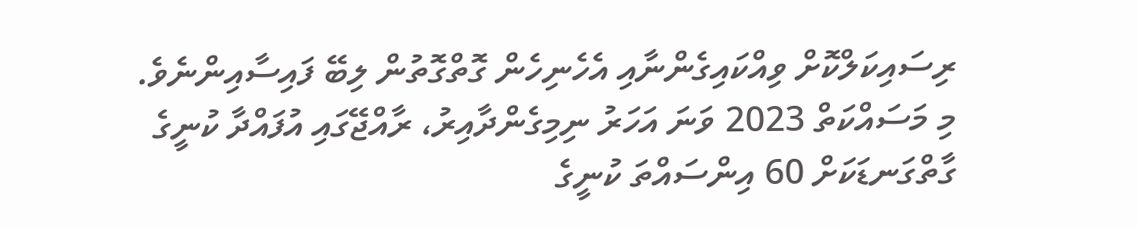ރިސައިކަލްކޮށް ވިއްކައިގެންނާއި އެހެނިހެން ގޮތްގޮތުން ލިބޭ ފައިސާއިންނެވެ.
މި މަސައްކަތް 2023 ވަނަ އަހަރު ނިމިގެންދާއިރު، ރާއްޖޭގައި އުފައްދާ ކުނީގެ ގާތްގަނޑަކަށް 60 އިންސައްތަ ކުނީގެ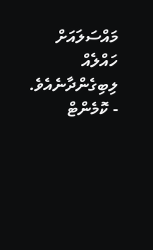މައްސަލައަށް ހައްލެއް ލިބިގެންދާނެއެވެ.
- ކޮމެންޓް